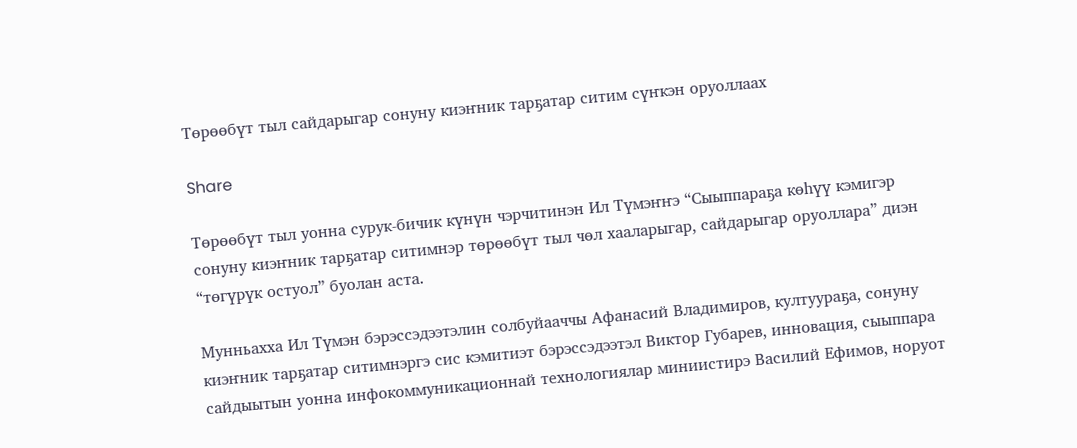Төрөөбүт тыл сайдарыгар сонуну киэҥник тарҕатар ситим сүҥкэн оруоллаах

Share

Төрөөбүт тыл уонна сурук-бичик күнүн чэрчитинэн Ил Түмэҥҥэ “Сыыппараҕа көһүү кэмигэр сонуну киэҥник тарҕатар ситимнэр төрөөбүт тыл чөл хааларыгар, сайдарыгар оруоллара” диэн “төгүрүк остуол” буолан аста.

Мунньахха Ил Түмэн бэрэссэдээтэлин солбуйааччы Афанасий Владимиров, култуураҕа, сонуну киэҥник тарҕатар ситимнэргэ сис кэмитиэт бэрэссэдээтэл Виктор Губарев, инновация, сыыппара сайдыытын уонна инфокоммуникационнай технологиялар миниистирэ Василий Ефимов, норуот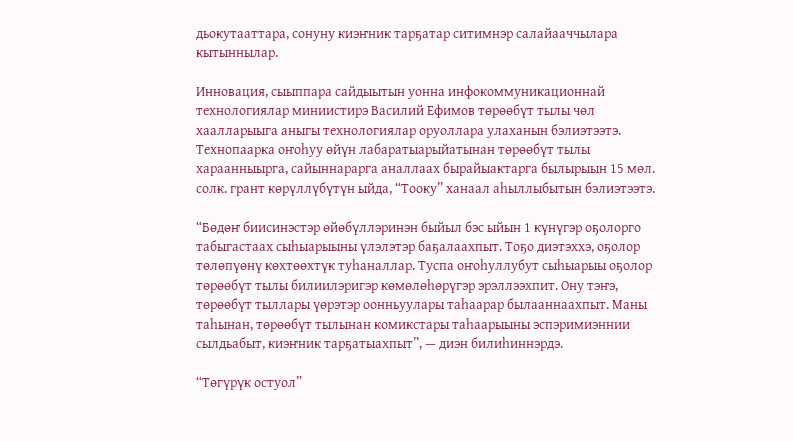дьокутааттара, сонуну киэҥник тарҕатар ситимнэр салайааччылара кытыннылар.

Инновация, сыыппара сайдыытын уонна инфокоммуникационнай технологиялар миниистирэ Василий Ефимов төрөөбүт тылы чөл хаалларыыга аныгы технологиялар оруоллара улаханын бэлиэтээтэ. Технопаарка оҥоһуу өйүн лабаратыарыйатынан төрөөбүт тылы хараанныырга, сайыннарарга аналлаах бырайыактарга былырыын 15 мөл. солк. грант көрүллүбүтүн ыйда, “Тооку” ханаал аһыллыбытын бэлиэтээтэ.

“Бөдөҥ биисинэстэр өйөбүллэринэн быйыл бэс ыйын 1 күнүгэр оҕолорго табыгастаах сыһыарыыны үлэлэтэр баҕалаахпыт. Тоҕо диэтэххэ, оҕолор төлөпүөнү көхтөөхтүк туһаналлар. Туспа оҥоһуллубут сыһыарыы оҕолор төрөөбүт тылы билиилэригэр көмөлөһөрүгэр эрэллээхпит. Ону тэҥэ, төрөөбүт тыллары үөрэтэр оонньуулары таһаарар былааннаахпыт. Маны таһынан, төрөөбүт тылынан комикстары таһаарыыны эспэримиэннии сылдьабыт, киэҥник тарҕатыахпыт”, — диэн билиһиннэрдэ.

“Төгүрүк остуол”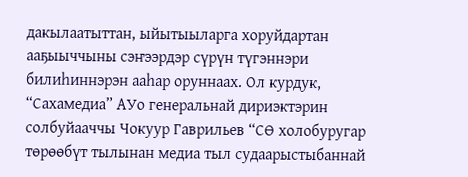дакылаатыттан, ыйытыыларга хоруйдартан ааҕыыччыны сэҥээрдэр сүрүн түгэннэри билиһиннэрэн ааһар оруннаах. Ол курдук, “Сахамедиа” АУо генеральнай дириэктэрин солбуйааччы Чокуур Гаврильев “СӨ холобуругар төрөөбүт тылынан медиа тыл судаарыстыбаннай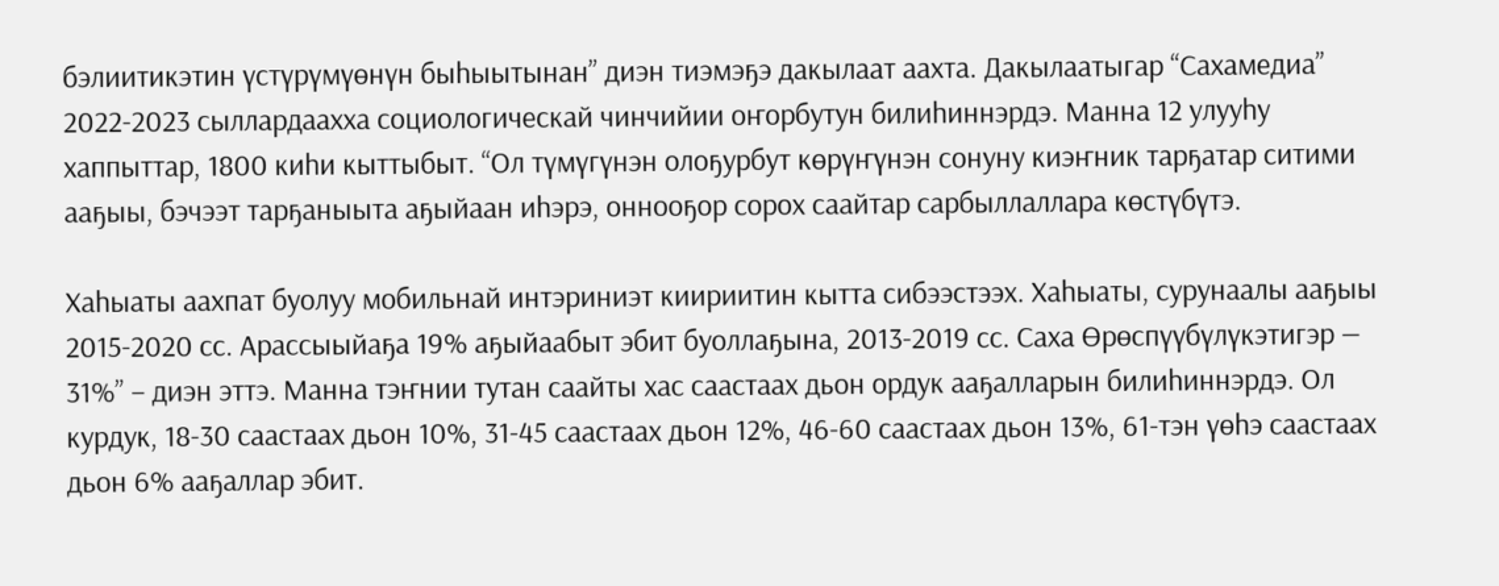бэлиитикэтин үстүрүмүөнүн быһыытынан” диэн тиэмэҕэ дакылаат аахта. Дакылаатыгар “Сахамедиа” 2022-2023 сыллардаахха социологическай чинчийии оҥорбутун билиһиннэрдэ. Манна 12 улууһу хаппыттар, 1800 киһи кыттыбыт. “Ол түмүгүнэн олоҕурбут көрүҥүнэн сонуну киэҥник тарҕатар ситими ааҕыы, бэчээт тарҕаныыта аҕыйаан иһэрэ, оннооҕор сорох саайтар сарбыллаллара көстүбүтэ.

Хаһыаты аахпат буолуу мобильнай интэриниэт киириитин кытта сибээстээх. Хаһыаты, сурунаалы ааҕыы 2015-2020 сс. Арассыыйаҕа 19% аҕыйаабыт эбит буоллаҕына, 2013-2019 сс. Саха Өрөспүүбүлүкэтигэр — 31%” – диэн эттэ. Манна тэҥнии тутан саайты хас саастаах дьон ордук ааҕалларын билиһиннэрдэ. Ол курдук, 18-30 саастаах дьон 10%, 31-45 саастаах дьон 12%, 46-60 саастаах дьон 13%, 61-тэн үөһэ саастаах дьон 6% ааҕаллар эбит.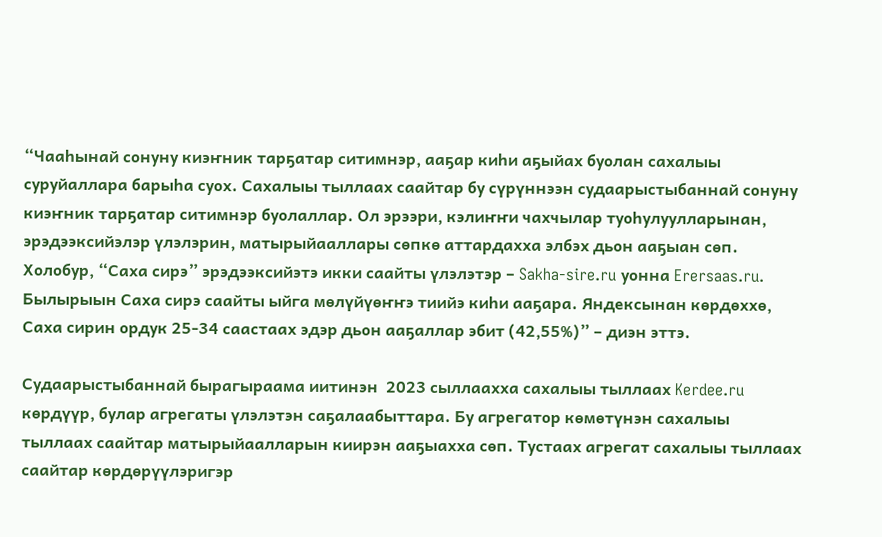“Чааһынай сонуну киэҥник тарҕатар ситимнэр, ааҕар киһи аҕыйах буолан сахалыы суруйаллара барыһа суох. Сахалыы тыллаах саайтар бу сүрүннээн судаарыстыбаннай сонуну киэҥник тарҕатар ситимнэр буолаллар. Ол эрээри, кэлиҥҥи чахчылар туоһулуулларынан, эрэдээксийэлэр үлэлэрин, матырыйааллары сөпкө аттардахха элбэх дьон ааҕыан сөп. Холобур, “Саха сирэ” эрэдээксийэтэ икки саайты үлэлэтэр – Sakha-sire.ru уонна Erersaas.ru. Былырыын Саха сирэ саайты ыйга мөлүйүөҥҥэ тиийэ киһи ааҕара. Яндексынан көрдөххө, Саха сирин ордук 25-34 саастаах эдэр дьон ааҕаллар эбит (42,55%)” – диэн эттэ.

Судаарыстыбаннай бырагыраама иитинэн  2023 сыллаахха сахалыы тыллаах Kerdee.ru көрдүүр, булар агрегаты үлэлэтэн саҕалаабыттара. Бу агрегатор көмөтүнэн сахалыы тыллаах саайтар матырыйаалларын киирэн ааҕыахха сөп. Тустаах агрегат сахалыы тыллаах саайтар көрдөрүүлэригэр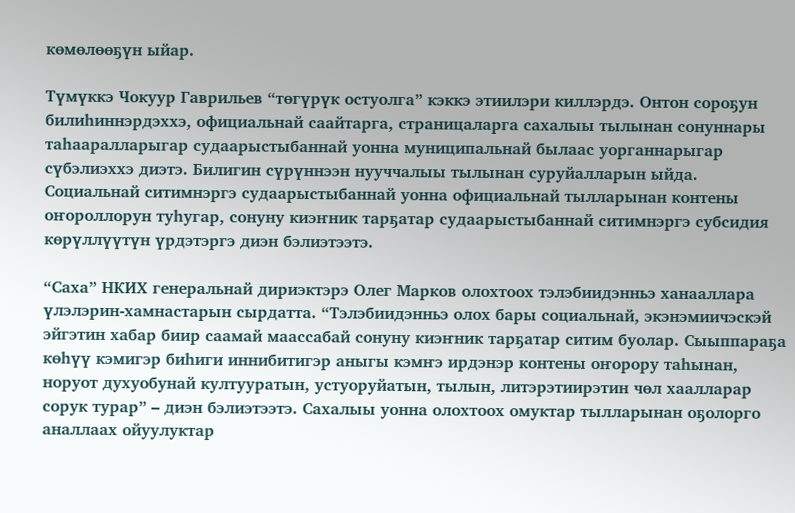көмөлөөҕүн ыйар.

Түмүккэ Чокуур Гаврильев “төгүрүк остуолга” кэккэ этиилэри киллэрдэ. Онтон сороҕун билиһиннэрдэххэ, официальнай саайтарга, страницаларга сахалыы тылынан сонуннары таһааралларыгар судаарыстыбаннай уонна муниципальнай былаас уорганнарыгар сүбэлиэххэ диэтэ. Билигин сүрүннээн нууччалыы тылынан суруйалларын ыйда. Социальнай ситимнэргэ судаарыстыбаннай уонна официальнай тылларынан контены оҥороллорун туһугар, сонуну киэҥник тарҕатар судаарыстыбаннай ситимнэргэ субсидия көрүллүүтүн үрдэтэргэ диэн бэлиэтээтэ.

“Саха” НКИХ генеральнай дириэктэрэ Олег Марков олохтоох тэлэбиидэнньэ ханааллара үлэлэрин-хамнастарын сырдатта. “Тэлэбиидэнньэ олох бары социальнай, экэнэмиичэскэй эйгэтин хабар биир саамай маассабай сонуну киэҥник тарҕатар ситим буолар. Сыыппараҕа көһүү кэмигэр биһиги иннибитигэр аныгы кэмҥэ ирдэнэр контены оҥорору таһынан, норуот духуобунай култууратын, устуоруйатын, тылын, литэрэтиирэтин чөл хаалларар сорук турар” – диэн бэлиэтээтэ. Сахалыы уонна олохтоох омуктар тылларынан оҕолорго аналлаах ойуулуктар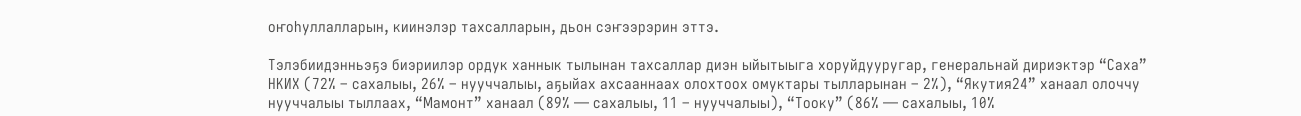оҥоһуллалларын, киинэлэр тахсалларын, дьон сэҥээрэрин эттэ.

Тэлэбиидэнньэҕэ биэриилэр ордук ханнык тылынан тахсаллар диэн ыйытыыга хоруйдууругар, генеральнай дириэктэр “Саха” НКИХ (72% – сахалыы, 26% – нууччалыы, аҕыйах ахсааннаах олохтоох омуктары тылларынан – 2%), “Якутия24” ханаал олоччу нууччалыы тыллаах, “Мамонт” ханаал (89% — сахалыы, 11 – нууччалыы), “Тооку” (86% — сахалыы, 10%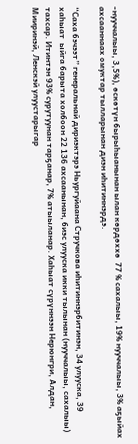-нууччалыы, 3,5%), өскөтүн бырыһыанынан ылан көрдөххө  77 % сахалыы, 19% нууччалыы, 3% аҕыйах ахсааннаах омуктар тылларынан диэн иһитиннэрдэ.

“Саха бэчээт” генеральнай дириэктэрэ Ньургуйаана Стручкова иһитиннэрбитинэн, 34 улууска, 39 хаһыат  ыйга барыта холбоон 22 136 ахсаанынан, биэс улууска икки тылынан (нууччалыы, сахалыы) тахсар. Итинтэн 93% сурутуунан тарҕанар, 7% атыыланар. Хаһыат сүрүннээн Нерюнгри, Алдан, Мииринэй, Ленскэй улуустарыгар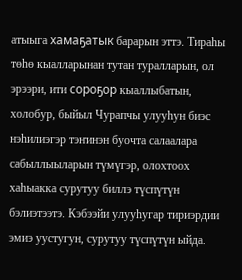атыыга хамаҕатык барарын эттэ. Тираһы төһө кыалларынан тутан туралларын, ол эрээри, ити сороҕор кыаллыбатын, холобур, быйыл Чурапчы улууһун биэс нэһилиэгэр тэҥинэн буочта салаалара сабыллыыларын түмүгэр, олохтоох хаһыакка сурутуу биллэ түспүтүн бэлиэтээтэ. Кэбээйи улууһугар тириэрдии эмиэ уустугун, сурутуу түспүтүн ыйда.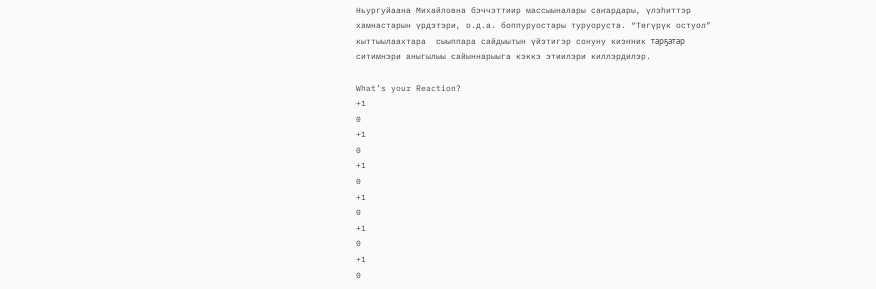Ньургуйаана Михайловна бэччэттиир массыыналары саҥардары, үлэһиттэр хамнастарын үрдэтэри, о.д.а. боппуруостары туруоруста. “Төгүрүк остуол” кыттыылаахтара  сыыппара сайдыытын үйэтигэр сонуну киэҥник тарҕатар ситимнэри аныгылыы сайыннарыыга кэккэ этиилэри киллэрдилэр.

What’s your Reaction?
+1
0
+1
0
+1
0
+1
0
+1
0
+1
0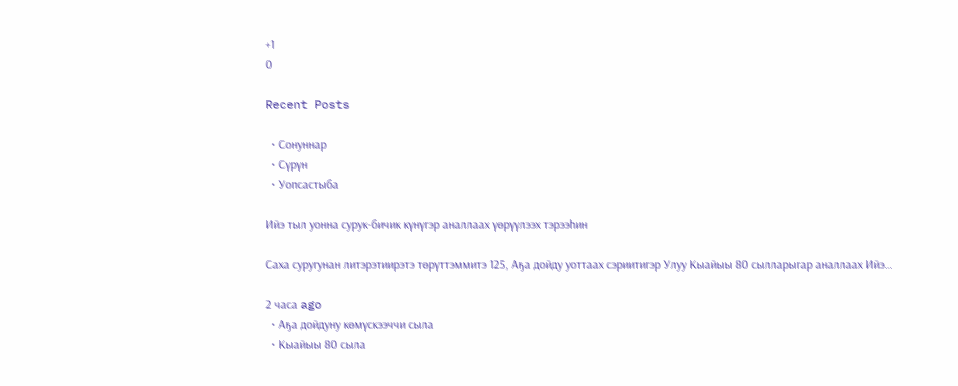+1
0

Recent Posts

  • Сонуннар
  • Сүрүн
  • Уопсастыба

Ийэ тыл уонна сурук-бичик күнүгэр аналлаах үөрүүлээх тэрээһин

Саха суругунан литэрэтиирэтэ төрүттэммитэ 125, Аҕа дойду уоттаах сэриитигэр Улуу Кыайыы 80 сылларыгар аналлаах Ийэ…

2 часа ago
  • Аҕа дойдуну көмүскээччи сыла
  • Кыайыы 80 сыла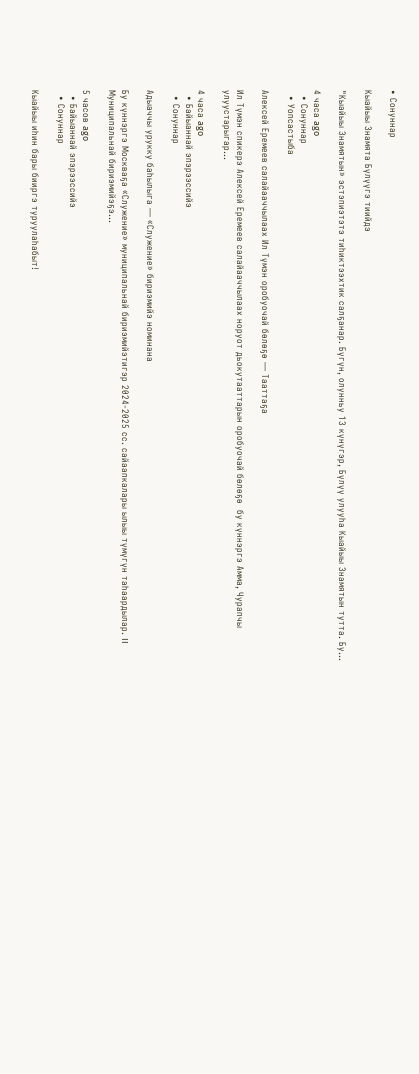• Сонуннар

Кыайыы Знамята Бүлүүгэ тиийдэ

"Кыайыы Знамятын» эстэпиэтэтэ тиһиктээхтик салҕанар. Бүгүн, олунньу 13 күнүгэр, Бүлүү улууһа Кыайыы Знамятын тутта. Бу…

4 часа ago
  • Сонуннар
  • Уопсастыба

Алексей Еремеев салайааччылаах Ил Түмэн оробуочай бөлөҕө — Тааттаҕа

Ил Түмэн спикерэ Алексей Еремеев салайааччылаах норуот дьокутааттарын оробуочай бөлөҕө  бу күннэргэ Амма, Чурапчы улуустарыгар…

4 часа ago
  • Байыаннай эпэрээссийэ
  • Сонуннар

Адыаччы урукку баһылыга — «Служение» бириэмийэ номинана

Бу күннэргэ Москваҕа «Служение» муниципальнай бириэмийэтигэр 2024-2025 сс. сайаапкалары ылыы түмүгүн таһаардылар. II Муниципальнай бириэмийэҕэ…

5 часов ago
  • Байыаннай эпэрээссийэ
  • Сонуннар

Кыайыы иһин бары бииргэ туруулаһабыт!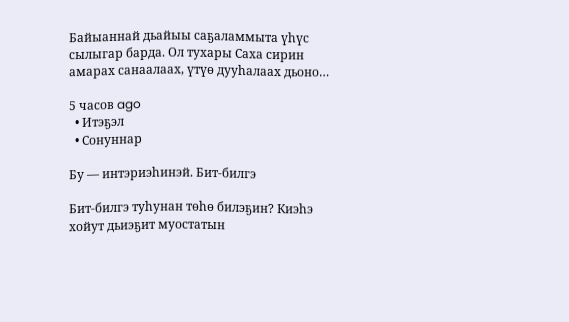Байыаннай дьайыы саҕаламмыта үһүс сылыгар барда. Ол тухары Саха сирин амарах санаалаах, үтүө дууһалаах дьоно…

5 часов ago
  • Итэҕэл
  • Сонуннар

Бу — интэриэһинэй. Бит-билгэ

Бит-билгэ туһунан төһө билэҕин? Киэһэ хойут дьиэҕит муостатын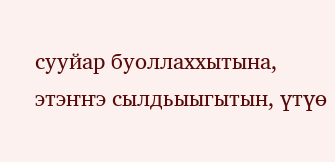сууйар буоллаххытына, этэҥҥэ сылдьыыгытын, үтүө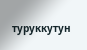туруккутун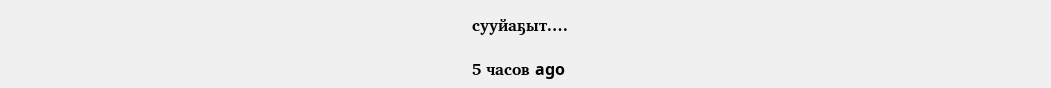сууйаҕыт.…

5 часов ago